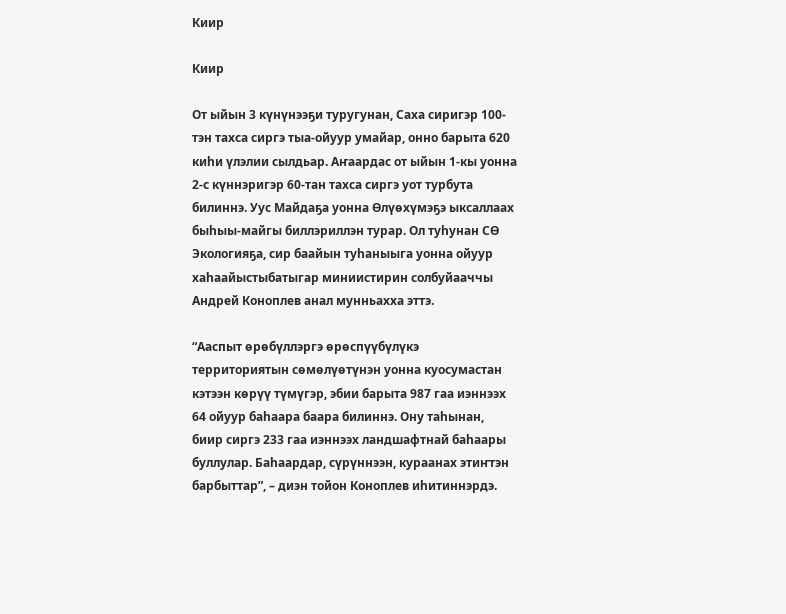Киир

Киир

От ыйын 3 күнүнээҕи туругунан, Саха сиригэр 100-тэн тахса сиргэ тыа-ойуур умайар, онно барыта 620 киһи үлэлии сылдьар. Аҥаардас от ыйын 1-кы уонна 2-с күннэригэр 60-тан тахса сиргэ уот турбута билиннэ. Уус Майдаҕа уонна Өлүөхүмэҕэ ыксаллаах быһыы-майгы биллэриллэн турар. Ол туһунан СӨ Экологияҕа, сир баайын туһаныыга уонна ойуур хаһаайыстыбатыгар миниистирин солбуйааччы Андрей Коноплев анал мунньахха эттэ.

“Ааспыт өрөбүллэргэ өрөспүүбүлүкэ территориятын сөмөлүөтүнэн уонна куосумастан кэтээн көрүү түмүгэр, эбии барыта 987 гаа иэннээх 64 ойуур баһаара баара билиннэ. Ону таһынан, биир сиргэ 233 гаа иэннээх ландшафтнай баһаары буллулар. Баһаардар, сүрүннээн, кураанах этиҥтэн барбыттар”, – диэн тойон Коноплев иһитиннэрдэ.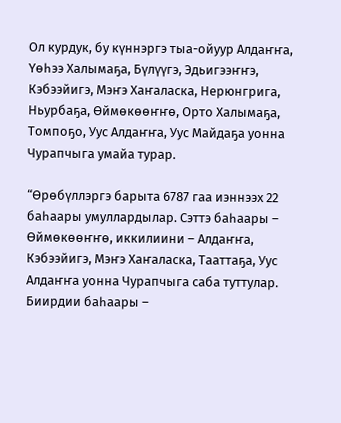Ол курдук, бу күннэргэ тыа-ойуур Алдаҥҥа, Үөһээ Халымаҕа, Бүлүүгэ, Эдьигээҥҥэ, Кэбээйигэ, Мэҥэ Хаҥаласка, Нерюнгрига, Ньурбаҕа, Өймөкөөҥҥө, Орто Халымаҕа, Томпоҕо, Уус Алдаҥҥа, Уус Майдаҕа уонна Чурапчыга умайа турар.

“Өрөбүллэргэ барыта 6787 гаа иэннээх 22 баһаары умуллардылар. Сэттэ баһаары – Өймөкөөҥҥө, иккилиини – Алдаҥҥа, Кэбээйигэ, Мэҥэ Хаҥаласка, Тааттаҕа, Уус Алдаҥҥа уонна Чурапчыга саба туттулар. Биирдии баһаары –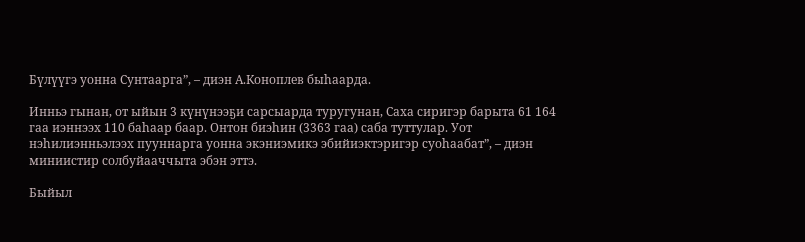Бүлүүгэ уонна Сунтаарга”, – диэн А.Коноплев быһаарда.

Инньэ гынан, от ыйын 3 күнүнээҕи сарсыарда туругунан, Саха сиригэр барыта 61 164 гаа иэннээх 110 баһаар баар. Онтон биэһин (3363 гаа) саба туттулар. Уот нэһилиэнньэлээх пууннарга уонна экэниэмикэ эбийиэктэригэр суоһаабат”, – диэн миниистир солбуйааччыта эбэн эттэ.

Быйыл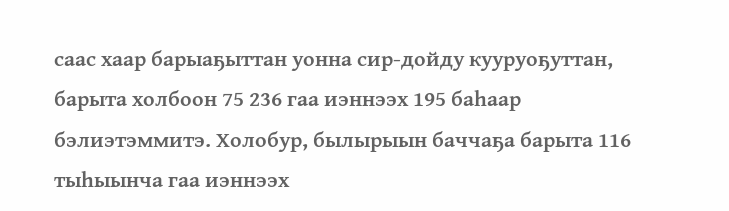саас хаар барыаҕыттан уонна сир-дойду кууруоҕуттан, барыта холбоон 75 236 гаа иэннээх 195 баһаар бэлиэтэммитэ. Холобур, былырыын баччаҕа барыта 116 тыһыынча гаа иэннээх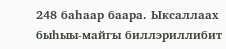248 баһаар баара. Ыксаллаах быһыы-майгы биллэриллибит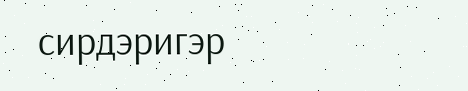сирдэригэр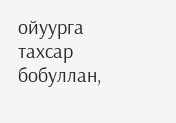ойуурга тахсар бобуллан,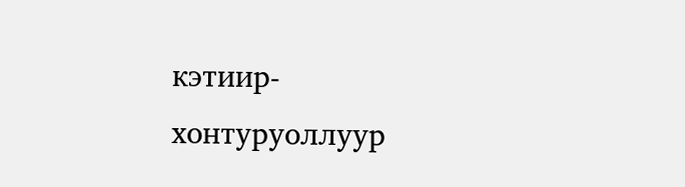кэтиир-хонтуруоллуур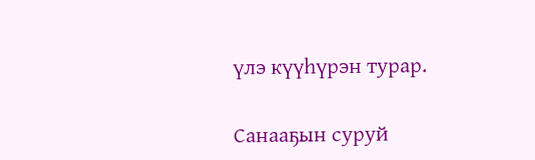үлэ күүһүрэн турар.

Санааҕын суруй